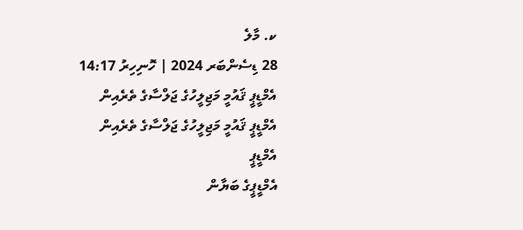ކ. މާލެ
28 ޑިސެންބަރ 2024 | ހޮނިހިރު 14:17
އެމްޑީޕީ ޤައުމީ މަޖިލީހުގެ ޖަލްސާގެ ތެރެއިން
އެމްޑީޕީ ޤައުމީ މަޖިލީހުގެ ޖަލްސާގެ ތެރެއިން
އެމްޑީޕީ
އެމްޑީޕީގެ ބަޔާން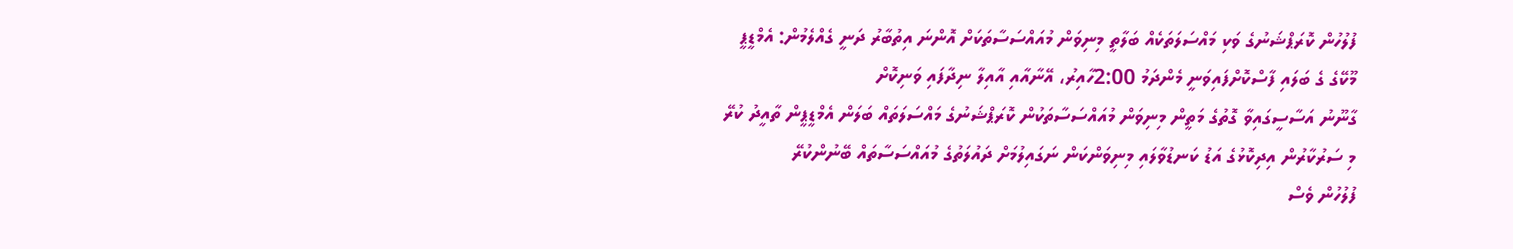ފުލުހުން ކޮރަޕްޝަނުގެ ވަކި މައްސަލަތަކެއް ބަލާތީ މިނިވަން މުއައްސަސާތަކަށް އޮންނަ އިތުބާރު ދަނީ ގެއްލެމުން: އެމްޑީޕީ
މޫކޭގެ ގެ ބަލައި ފާސްކޮށްފައިވަނީ މެންދަމު 2:00ހާއިރު، އޭނާއާއި އާއިލާ ނިދާފައި ވަނިކޮށް
ގާނޫނު އަސާސީގައިވާ ގޮތުގެ މަތީން މިނިވަން މުއައްސަސާތަކުން ކޮރަޕްޝަނުގެ މައްސަލަތައް ބަލަން އެމްޑީޕީން ތާއީދު ކުރޭ
މި ސަރުކާރުން އިދިކޮޅުގެ އަޑު ކަނޑުވާލައި މިނިވަންކަން ނަގައިލުމަށް ދައުލަތުގެ މުއައްސަސާތައް ބޭނުންކުރޭ
ފުލުހުން ވެސް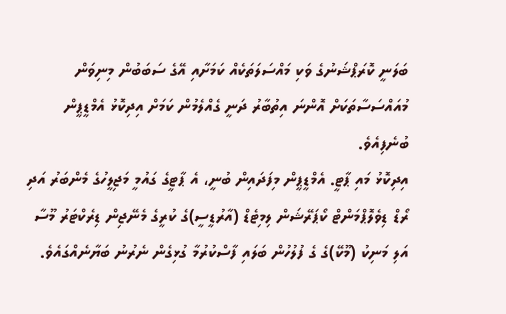ބަލަނީ ކޮރަޕްޝަނުގެ ވަކި މައްސަލަތަކެއް ކަމަށާއި އޭގެ ސަބަބުން މިނިވަން މުއައްސަސާތަކަށް އޮންނަ އިތުބާރު ދަނީ ގެއްލެމުން ކަމަށް އިދިކޮޅު އެމްޑީޕީން ބުނެފިއެވެ.
އިދިކޮޅު މައި ޕާޓީ. އެމްޑީޕީން މިފަދައިން ބުނީ، އެ ޕާޓީގެ ގައުމީ މަޖިލީހުގެ މެންބަރު އަދި ރޯޑް ޑިވެލޮޕްމަންޓް ކޯޕަރޭޝަން ލިމިޓެޑް (އާރުޑީސީ)ގެ ކުރީގެ މެނޭޖިން ޑިރެކްޓަރު މޫސާ އަލި މަނިކު (މޫކޭ)ގެ ގެ ފުލުހުން ބަލައި ފާސްކުރުމާ ގުޅިގެން ނެރުނު ބަޔާނެއްގައެވެ.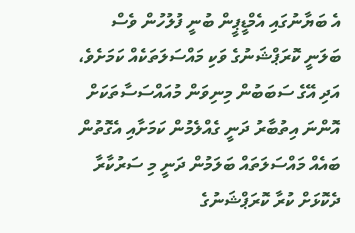އެ ބަޔާނުގައި އެމްޑީޕީން ބުނީ ފުލުހުން ވެސް ބަލަނީ ކޮރަޕްޝަނުގެ ވަކި މައްސަލަތަކެއް ކަމަށެވެ، އަދި އޭގެ ސަބަބުން މިނިވަން މުއައްސަސާތަކަށް އޮންނަ އިތުބާރު ދަނީ ގެއްލެމުން ކަމަށާއި އެގޮތުން ބައެއް މައްސަލަތައް ބަލަމުން ދަނީ މި ސަރުކާރާ ދެކޮޅަށް ކުރާ ކޮރަޕްޝަނުގެ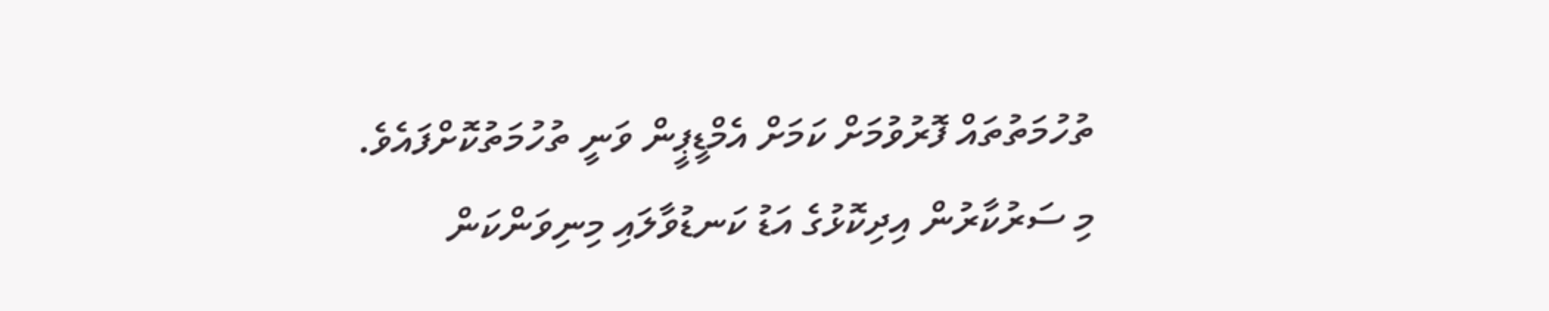ތުހުމަތުތައް ފޮރުވުމަށް ކަމަށް އެމްޑީޕީން ވަނީ ތުހުމަތުކޮށްފައެވެ.
މި ސަރުކާރުން އިދިކޮޅުގެ އަޑު ކަނޑުވާލައި މިނިވަންކަން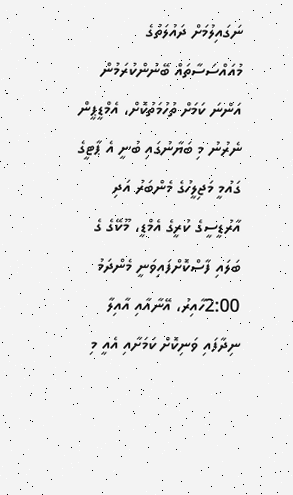ނަގައިލުމަށް ދައުލަތުގެ މުއައްސަސާތައް ބޭނުންކުރަމުން އަންނަ ކަމަށް ތުހުމަތުކޮށް، އެމްޑީޕީން ނެރުނު މި ބަޔާނުގައި ބުނީ އެ ޕާޓީގެ ގައުމީ މަޖިލީހުގެ މެންބަރު އަދި އާރުޑީސީގެ ކުރީގެ އެމްޑީ، މޫކޭގެ ގެ ބަލައި ފާސްކޮށްފައިވަނީ މެންދަމު 2:00ހާއިރު، އޭނާއާއި އާއިލާ ނިދާފައި ވަނިކޮށް ކަމަށާއި އެއީ މި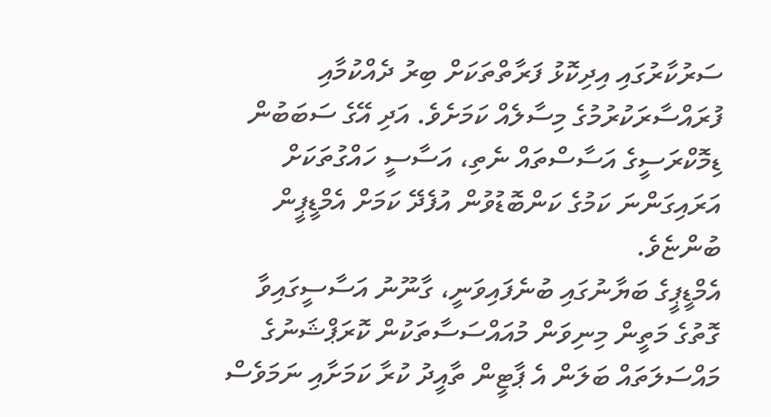ސަރުކާރުގައި އިދިކޮޅު ފަރާތްތަކަށް ބިރު ދެއްކުމާއި ފުރައްސާރަކުރުމުގެ މިސާލެއް ކަމަށެވެ. އަދި އޭގެ ސަބަބުން ޑިމޮކްރަސީގެ އަސާސްތައް ނެތި، އަސާސީ ހައްގުތަކަށް އަރައިގަންނަ ކަމުގެ ކަންބޮޑުވުން އުފެދޭ ކަމަށް އެމްޑީޕީން ބުންޏެވެ.
އެމްޑީޕީގެ ބަޔާނުގައި ބުނެފައިވަނީ، ގާނޫނު އަސާސީގައިވާ ގޮތުގެ މަތީން މިނިވަން މުއައްސަސާތަކުން ކޮރަޕްޝަނުގެ މައްސަލަތައް ބަލަން އެ ޕާޓީން ތާއީދު ކުރާ ކަމަށާއި ނަމަވެސް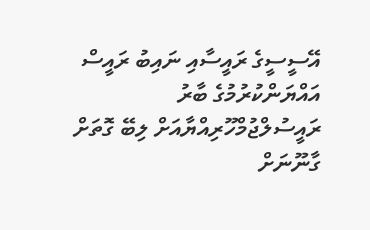އޭސީސީގެ ރައީސާއި ނައިބު ރައީސް އައްޔަންކުރުމުގެ ބާރު ރައީސުލްޖުމްހޫރިއްޔާއަށް ލިބޭ ގޮތަށް ގާނޫނަށް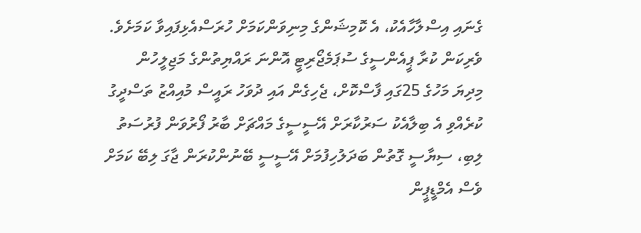ގެނައި އިސްލާހާއެކު، އެ ކޮމިޝަންގެ މިނިވަންކަމަށް ހުރަސްއެޅިފައިވާ ކަމަށެވެ.
ވެރިކަން ކުރާ ޕީއެންސީގެ ސުޕަމެޖޯރިޓީ އޮންނަ ރައްޔިތުންގެ މަޖިލީހުން މިދިޔަ މަހުގެ 25ގައި ފާސްކޮށް، ޖެހިގެން އައި ދުވަހު ރައީސް މުއިއްޒު ތަސްދީގު ކުރެއްވި އެ ބިލާއެކު ސަރުކާރަށް އޭސީސީގެ މައްޗަށް ބާރު ފޯރުވަން ފުރުސަތު ލިބި، ސިޔާސީ ގޮތުން ބަދަލުހިފުމަށް އޭސީސީ ބޭނުންކުރަން ޖާގަ ލިބޭ ކަމަށް ވެސް އެމްޑީޕީން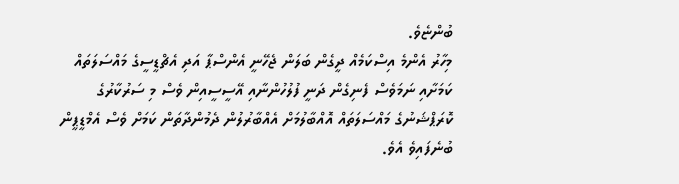ބުންޏެވެ.
މިހާރު އެންމެ އިސްކަމެއް ދީގެން ބަލަން ޖެހޭނީ އެންސްޕާ އަދި އެޗްޑީސީގެ މައްސަލަތައް ކަމަށާއި ނަމަވެސް ފެނިގެން ދަނީ ފުލުހުންނާއި އޭސީސީއިން ވެސް މި ސަރުކާރުގެ ކޮރަޕްޝަނުގެ މައްސަލަތައް އޮއްބާލުމަށް އެއްބާރުލުން ދެމުންދާތަން ކަމަށް ވެސް އެމްޑީޕީން ބުނެފައިވެ އެވެ.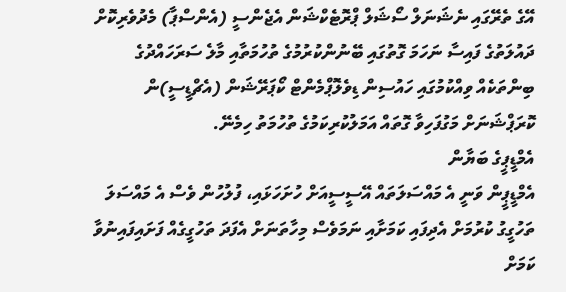އޭގެ ތެރޭގައި ނެޝަނަލް ސޯޝަލް ޕްރޮޓެކްޝަން އެޖެންސީ (އެންސްޕާ) މެދުވެރިކޮށް ދައުލަތުގެ ފައިސާ ނަހަމަ ގޮތުގައި ބޭނުންކުރުމުގެ ތުހުމަތާއި މާލެ ސަރަހައްދުގެ ބިންތަކެއް ވިއްކުމުގައި ހައުސިން ޑިވެލޮޕްމެންޓް ކޯޕަރޭޝަން (އެޗްޑީސީ)ން ކޮރަޕްޝަނަށް މަގުފަހިވާ ގޮތައް އަމަލުކުރިކަމުގެ ތުހުމަތު ހިމެނޭ.
އެމްޑީޕީގެ ބަޔާން
އެމްޑީޕީން ވަނީ އެ މައްސަލަތައް އޭސީސީއަށް ހުށަހަޅައި، ފުލުހުން ވެސް އެ މައްސަލަ ތަހުގީގު ކުރުމަށް އެދިފައި ކަމަށާއި ނަމަވެސް މިހާތަނަށް އެފަދަ ތަހުގީގެއް ފަށައިފައިނުވާ ކަމަށް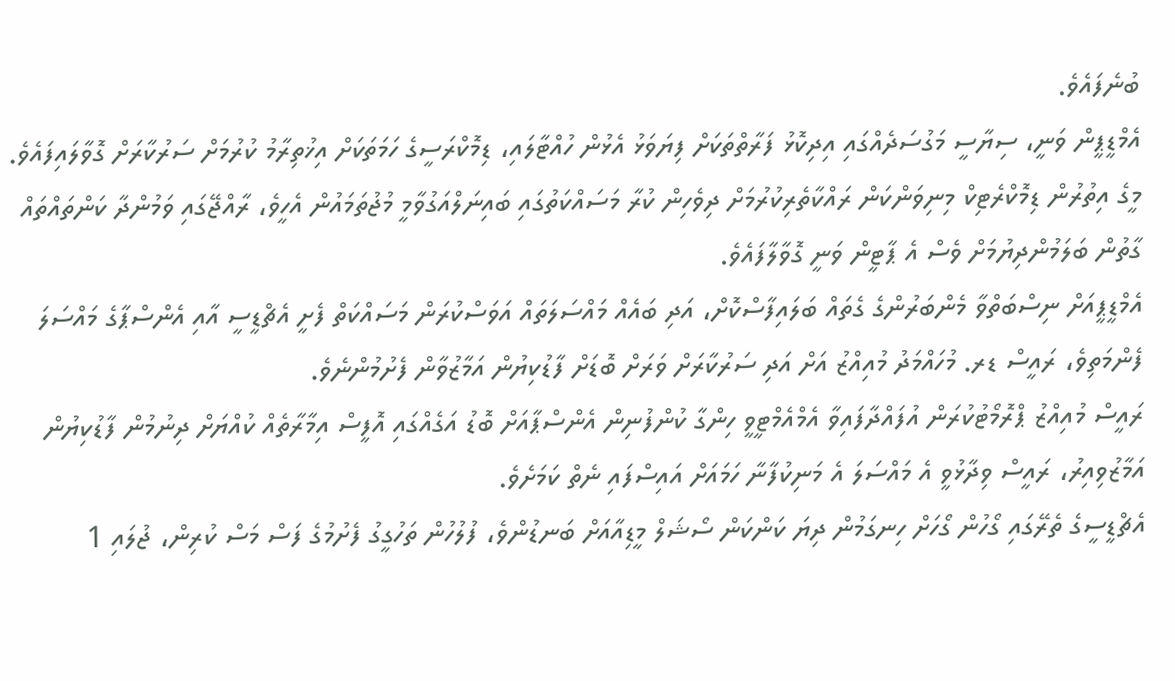ބުނެފައެވެ.
އެމްޑީޕީން ވަނީ، ސިޔާސީ މަގުސަދެއްގައި އިދިކޮޅު ފަރާތްތަކަށް ފިޔަވަޅު އެޅުން ހުއްޓާލައި، ޑިމޮކްރަސީގެ ހަމަތަކަށް އިޚުތިރާމު ކުރުމަށް ސަރުކާރަށް ގޮވާލައިފައެވެ.
މީގެ އިތުރުން ޑިމޮކްރެޓިކް މިނިވަންކަން ރައްކާތެރިކުރުމަށް ދިވެހިން ކުރާ މަސައްކަތުގައި ބައިނަލްއަގުވާމީ މުޖުތަމައުން އެހީވެ، ރާއްޖޭގައި ވަމުންދާ ކަންތައްތައް ގާތުން ބަލަމުންދިޔުމަށް ވެސް އެ ޕާޓީން ވަނީ ގޮވާލާފައެވެ.
އެމްޑީޕީއަށް ނިސްބަތްވާ މެންބަރުންގެ ގެތައް ބަލައިފާސްކޮށް، އަދި ބައެއް މައްސަލަތައް އަވަސްކުރަން މަސައްކަތް ފެށީ އެޗްޑީސީ އާއި އެންސްޕާގެ މައްސަލަ ފެންމަތިވެ، ރައީސް ޑރ. މުހައްމަދު މުއިއްޒު އަށް އަދި ސަރުކާރަށް ވަރަށް ބޮޑަށް ފާޑުކިޔުން އަމާޒުވާން ފެށުމުންނެވެ.
ރައީސް މުއިއްޒު ޕްރޮމޯޓުކުރަން އުފައްދާފައިވާ އެމްއެމްޓީވީ ހިންގާ ކުންފުނިން އެންސްޕާއަށް ބޮޑު އަގެއްގައި އޮފީސް އިމާރާތެއް ކުއްޔަށް ދިނުމުން ފާޑުކިޔުން އަމާޒުވިއިރު، ރައީސް ވިދާޅުވީ އެ މައްސަލަ އެ މަނިކުފާނާ ހަމައަށް އައިސްފައި ނެތް ކަމަށެވެ.
އެޗްޑީސީގެ ތެރޭގައި ގޯހުން ގޯހަށް ހިނގަމުން ދިޔަ ކަންކަން ސޯޝަލް މީޑިއާއަށް ބަނޑުންވެ، ފުލުހުން ތަހުގީގު ފެށުމުގެ ފަސް މަސް ކުރިން، ޖުލައި 1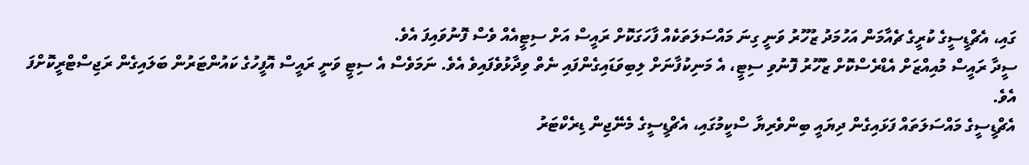ގައި، އެޗްޑީސީގެ ކުރީގެ ޗެއާމަން އަހުމަދު ޒުހޫރު ވަނީ ގިނަ މައްސަލަތަކެއް ފާހަގަކޮށް ރައީސް އަށް ސިޓީއެއް ވެސް ފޮނުވައިފަ އެވެ.
ސީދާ ރައީސް މުއިއްޒަށް އެޑްރެސްކޮށް ޒުހޫރު ފޮނުވި ސިޓީ، އެ މަނިކުފާނަށް ލިބިވަޑައިގެންފައި ނެތް ވިދާޅުވެފައިވެ އެވެ. ނަމަވެސް އެ ސިޓީ ވަނީ ރައީސް އޮފީހުގެ ކައުންޓަރުން ބަލައިގެން ރަޖިސްޓްރީކޮށްފަ އެވެ.
އެޗްޑީސީގެ މައްސަލަތައް ފަޅައިގެން ދިޔައީ ބިންވެރިޔާ ސްކީމުގައި، އެޗްޑީސީގެ މެނޭޖިން ޑިރެކްޓަރު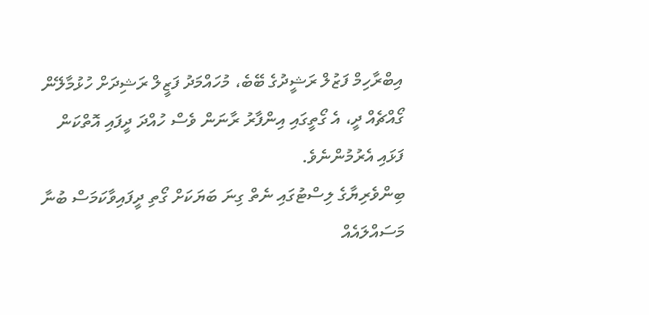އިބްރާހިމް ފަޒުލް ރަޝީދުގެ ބޭބެ، މުހައްމަދު ފަޒީލް ރަޝިދަށް ހުޅުމާލޭން ގޯއްޗެއް ދީ، އެ ގޯތީގައި އިންފާރު ރާނަން ވެސް ހުއްދަ ދީފައި އޮތްކަން ފަޅައި އެރުމުންނެވެ.
ބިންވެރިޔާގެ ލިސްޓުގައި ނެތް ގިނަ ބަޔަކަށް ގޯތި ދީފައިވާކަމަސް ބުނާ މަސައްލައެއް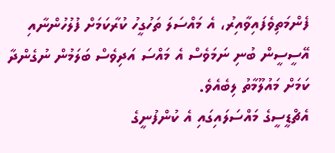ފެންމަތިވެފައިވާއިރު، އެ މައްސަލަ ތަހުގީހު ކުރާކަމަށް ފުލުހުންނާއި އޭސީސީން ބުނި ނަމަވެސް އެ މައްސަ އަދިވެސް ބަލަމުން ނުގެންދާ ކަމަށް މައުލޫމާތު ލިބެއެވެ.
އެޗްޑީސީގެ މައްސަލައިގައި އެ ކުންފުނީގެ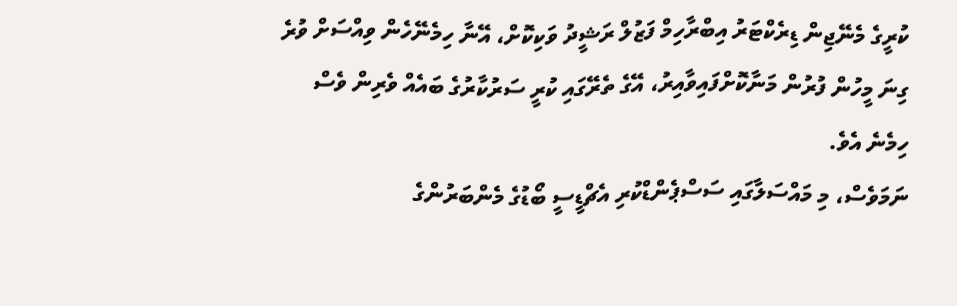ކުރީގެ މެނޭޖިން ޑިރެކްޓަރު އިބްރާހިމް ފަޒުލް ރަޝީދު ވަކިކޮށް، އޭނާ ހިމެނޭހެން ވިއްސަށް ވުރެ ގިނަ މީހުން ފުރުން މަނާކޮށްފައިވާއިރު، އޭގެ ތެރޭގައި ކުރީ ސަރުކާރުގެ ބައެއް ވެރިން ވެސް ހިމެނެ އެވެ.
ނަމަވެސް، މި މައްސަލާގައި ސަސްޕެންޑްކުރި އެޗްޑީސީ ބޯޑުގެ މެންބަރުންގެ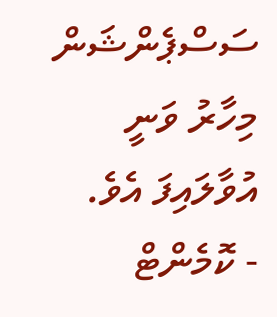ސަސްޕެންޝަން މިހާރު ވަނީ އުވާލައިފަ އެވެ.
- ކޮމެންޓް